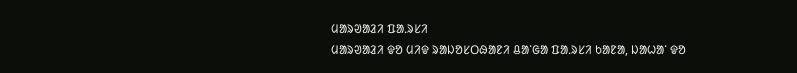ᱢᱟᱨᱣᱟᱲᱤ ᱯᱟᱹᱨᱥᱤ
ᱢᱟᱨᱣᱟᱲᱤ ᱫᱚ ᱢᱤᱫ ᱨᱟᱡᱚᱥᱛᱷᱟᱱᱤ ᱪᱟᱸᱜᱟ ᱯᱟᱹᱨᱥᱤ ᱠᱟᱱᱟ, ᱡᱟᱦᱟᱸ ᱫᱚ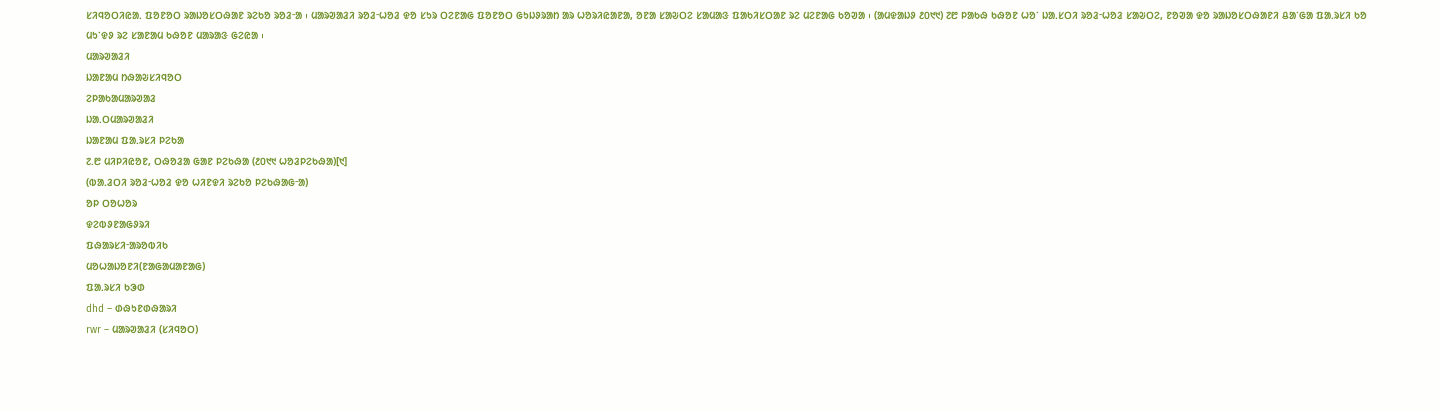ᱥᱤᱧᱚᱛᱤᱭᱟᱹ ᱯᱚᱱᱚᱛ ᱨᱟᱡᱚᱥᱛᱷᱟᱱ ᱨᱮᱠᱚ ᱨᱚᱲᱼᱟ ᱾ ᱢᱟᱨᱣᱟᱲᱤ ᱨᱚᱲᱼᱦᱚᱲ ᱫᱚ ᱥᱩᱨ ᱛᱮᱱᱟᱜ ᱯᱚᱱᱚᱛ ᱜᱩᱡᱽᱨᱟᱴ ᱟᱨ ᱦᱚᱨᱤᱭᱟᱱᱟ, ᱚᱱᱟ ᱥᱟᱶᱛᱮ ᱥᱟᱢᱟᱝ ᱯᱟᱠᱤᱥᱛᱟᱱ ᱨᱮ ᱢᱮᱱᱟᱜ ᱠᱚᱣᱟ ᱾ (ᱟᱢᱫᱟᱡᱽ ᱒᱐᱑᱑) ᱗᱘ ᱞᱟᱠᱷ ᱠᱷᱚᱱ ᱦᱚᱸ ᱡᱟᱹᱥᱛᱤ ᱨᱚᱲᱼᱦᱚᱲ ᱥᱟᱶᱛᱮ, ᱱᱚᱣᱟ ᱫᱚ ᱨᱟᱡᱚᱥᱛᱷᱟᱱᱤ ᱪᱟᱸᱜᱟ ᱯᱟᱹᱨᱥᱤ ᱠᱚ ᱢᱩᱸᱫᱽ ᱨᱮ ᱥᱟᱱᱟᱢ ᱠᱷᱚᱱ ᱢᱟᱨᱟᱝ ᱜᱮᱭᱟ ᱾
ᱢᱟᱨᱣᱟᱲᱤ
ᱡᱟᱱᱟᱢ ᱴᱷᱟᱶᱥᱤᱧᱚᱛ
ᱮᱞᱟᱠᱟᱢᱟᱨᱣᱟᱲ
ᱡᱟᱹᱛᱢᱟᱨᱣᱟᱲᱤ
ᱡᱟᱱᱟᱢ ᱯᱟᱹᱨᱥᱤ ᱞᱮᱠᱟ
᱗.᱘ ᱢᱤᱞᱤᱭᱚᱱ, ᱛᱷᱚᱲᱟ ᱜᱟᱱ ᱞᱮᱠᱷᱟ (᱒᱐᱑᱑ ᱦᱚᱲᱞᱮᱠᱷᱟ)[᱑]
(ᱵᱟᱹᱲᱛᱤ ᱨᱚᱲᱼᱦᱚᱲ ᱫᱚ ᱦᱤᱱᱫᱤ ᱨᱮᱠᱚ ᱞᱮᱠᱷᱟᱜᱼᱟ)
ᱚᱞ ᱛᱚᱦᱚᱨ
ᱫᱮᱵᱽᱱᱟᱜᱽᱨᱤ
ᱯᱷᱟᱨᱥᱤᱼᱟᱨᱚᱵᱤᱠ
ᱢᱚᱦᱟᱡᱚᱱᱤ(ᱱᱟᱜᱟᱢᱟᱱᱟᱜ)
ᱯᱟᱹᱨᱥᱤ ᱠᱳᱰ
dhd – ᱰᱷᱩᱱᱰᱷᱟᱨᱤ
rwr – ᱢᱟᱨᱣᱟᱲᱤ (ᱥᱤᱧᱚᱛ)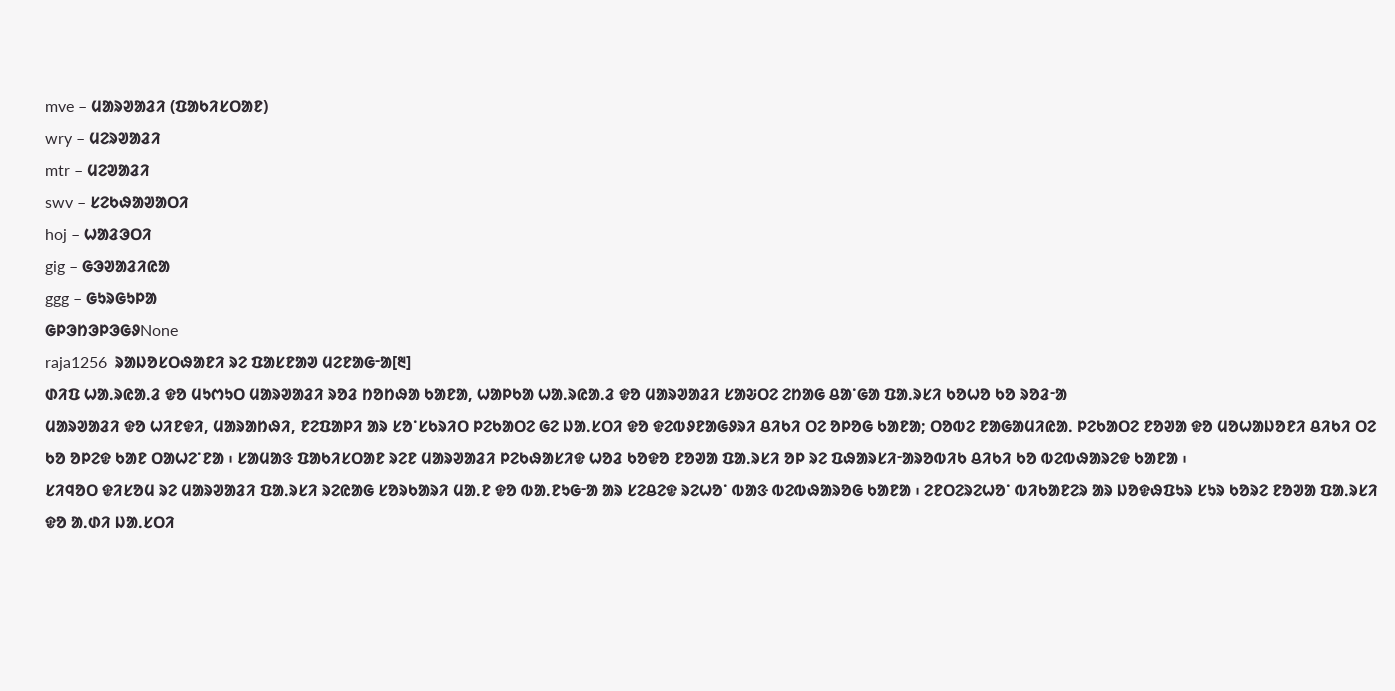mve – ᱢᱟᱨᱣᱟᱲᱤ (ᱯᱟᱠᱤᱥᱛᱟᱱ)
wry – ᱢᱮᱨᱣᱟᱲᱤ
mtr – ᱢᱮᱣᱟᱲᱤ
swv – ᱥᱮᱠᱷᱟᱣᱟᱛᱤ
hoj – ᱦᱟᱲᱳᱛᱤ
gig – ᱜᱳᱣᱟᱲᱤᱭᱟ
ggg – ᱜᱩᱨᱜᱩᱞᱟ
ᱜᱞᱳᱴᱳᱞᱳᱜᱽNone
raja1256  ᱨᱟᱡᱚᱥᱛᱷᱟᱱᱤ ᱨᱮ ᱯᱟᱥᱱᱟᱣ ᱢᱮᱱᱟᱜᱼᱟ[᱓]
ᱰᱤᱯ ᱦᱟᱹᱨᱭᱟᱹᱲ ᱫᱚ ᱢᱩᱬᱩᱛ ᱢᱟᱨᱣᱟᱲᱤ ᱨᱚᱲ ᱴᱚᱴᱷᱟ ᱠᱟᱱᱟ, ᱦᱟᱞᱠᱟ ᱦᱟᱹᱨᱭᱟᱹᱲ ᱫᱚ ᱢᱟᱨᱣᱟᱲᱤ ᱥᱟᱶᱛᱮ ᱮᱴᱟᱜ ᱪᱟᱸᱜᱟ ᱯᱟᱹᱨᱥᱤ ᱠᱚᱦᱚ ᱠᱚ ᱨᱚᱲᱼᱟ
ᱢᱟᱨᱣᱟᱲᱤ ᱫᱚ ᱦᱤᱱᱫᱤ, ᱢᱟᱨᱟᱴᱷᱤ, ᱱᱮᱯᱟᱞᱤ ᱟᱨ ᱥᱚᱸᱥᱠᱨᱤᱛ ᱞᱮᱠᱟᱛᱮ ᱜᱮ ᱡᱟᱹᱥᱛᱤ ᱫᱚ ᱫᱮᱵᱽᱱᱟᱜᱽᱨᱤ ᱪᱤᱠᱤ ᱛᱮ ᱚᱞᱚᱜ ᱠᱟᱱᱟ; ᱛᱚᱵᱮ ᱱᱟᱜᱟᱢᱤᱭᱟᱹ ᱞᱮᱠᱟᱛᱮ ᱱᱚᱣᱟ ᱫᱚ ᱢᱚᱦᱟᱡᱚᱱᱤ ᱪᱤᱠᱤ ᱛᱮ ᱠᱚ ᱚᱞᱮᱫ ᱠᱟᱱ ᱛᱟᱦᱮᱸᱱᱟ ᱾ ᱥᱟᱢᱟᱝ ᱯᱟᱠᱤᱥᱛᱟᱱ ᱨᱮᱱ ᱢᱟᱨᱣᱟᱲᱤ ᱞᱮᱠᱷᱟᱥᱤᱫ ᱦᱚᱲ ᱠᱚᱫᱚ ᱱᱚᱣᱟ ᱯᱟᱹᱨᱥᱤ ᱚᱞ ᱨᱮ ᱯᱷᱟᱨᱥᱤᱼᱟᱨᱚᱵᱤᱠ ᱪᱤᱠᱤ ᱠᱚ ᱵᱮᱵᱷᱟᱨᱮᱫ ᱠᱟᱱᱟ ᱾
ᱥᱤᱧᱚᱛ ᱫᱤᱥᱚᱢ ᱨᱮ ᱢᱟᱨᱣᱟᱲᱤ ᱯᱟᱹᱨᱥᱤ ᱨᱮᱭᱟᱜ ᱥᱚᱨᱠᱟᱨᱤ ᱢᱟᱹᱱ ᱫᱚ ᱵᱟᱹᱱᱩᱜᱼᱟ ᱟᱨ ᱥᱮᱪᱮᱫ ᱨᱮᱦᱚᱸ ᱵᱟᱝ ᱵᱮᱵᱷᱟᱨᱚᱜ ᱠᱟᱱᱟ ᱾ ᱮᱱᱛᱮᱨᱮᱦᱚᱸ ᱵᱤᱠᱟᱱᱮᱨ ᱟᱨ ᱡᱚᱫᱷᱯᱩᱨ ᱥᱩᱨ ᱠᱚᱨᱮ ᱱᱚᱣᱟ ᱯᱟᱹᱨᱥᱤ ᱫᱚ ᱟᱹᱰᱤ ᱡᱟᱹᱥᱛᱤ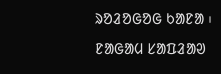ᱨᱚᱲᱚᱜᱚᱜ ᱠᱟᱱᱟ ᱾
ᱱᱟᱜᱟᱢ ᱥᱟᱯᱲᱟᱣ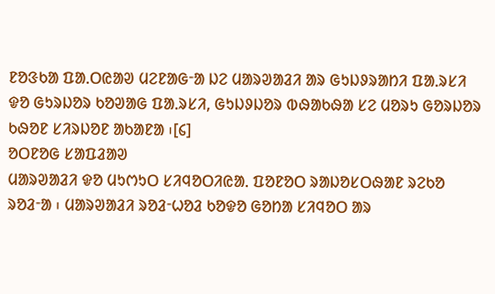ᱱᱚᱝᱠᱟ ᱯᱟᱹᱛᱭᱟᱣ ᱢᱮᱱᱟᱜᱼᱟ ᱡᱮ ᱢᱟᱨᱣᱟᱲᱤ ᱟᱨ ᱜᱩᱡᱽᱨᱟᱴᱤ ᱯᱟᱹᱨᱥᱤ ᱫᱚ ᱜᱩᱨᱡᱚᱨ ᱠᱚᱣᱟᱜ ᱯᱟᱹᱨᱥᱤ, ᱜᱩᱡᱽᱡᱚᱨ ᱵᱷᱟᱠᱷᱟ ᱥᱮ ᱢᱚᱨᱩ ᱜᱚᱨᱡᱚᱨ ᱠᱷᱚᱱ ᱥᱤᱨᱡᱚᱱ ᱟᱠᱟᱱᱟ ᱾[᱔]
ᱚᱛᱱᱚᱜ ᱥᱟᱯᱲᱟᱣ
ᱢᱟᱨᱣᱟᱲᱤ ᱫᱚ ᱢᱩᱬᱩᱛ ᱥᱤᱧᱚᱛᱤᱭᱟᱹ ᱯᱚᱱᱚᱛ ᱨᱟᱡᱚᱥᱛᱷᱟᱱ ᱨᱮᱠᱚ ᱨᱚᱲᱼᱟ ᱾ ᱢᱟᱨᱣᱟᱲᱤ ᱨᱚᱲᱼᱦᱚᱲ ᱠᱚᱫᱚ ᱜᱚᱴᱟ ᱥᱤᱧᱚᱛ ᱟᱨ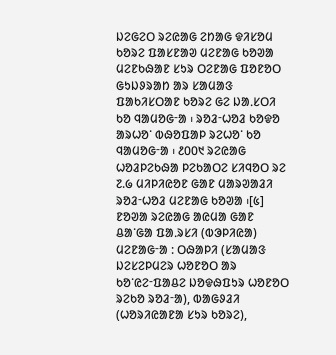ᱡᱮᱜᱮᱛ ᱨᱮᱭᱟᱜ ᱮᱴᱟᱜ ᱫᱤᱥᱚᱢ ᱠᱚᱨᱮ ᱯᱟᱥᱱᱟᱣ ᱢᱮᱱᱟᱜ ᱠᱚᱣᱟ ᱢᱮᱱᱠᱷᱟᱱ ᱥᱩᱨ ᱛᱮᱱᱟᱜ ᱯᱚᱱᱚᱛ ᱜᱩᱡᱽᱨᱟᱴ ᱟᱨ ᱥᱟᱢᱟᱝ ᱯᱟᱠᱤᱥᱛᱟᱱ ᱠᱚᱨᱮ ᱜᱮ ᱡᱟᱹᱥᱛᱤ ᱠᱚ ᱧᱟᱢᱚᱜᱼᱟ ᱾ ᱨᱚᱲᱼᱦᱚᱲ ᱠᱚᱫᱚ ᱟᱨᱦᱚᱸ ᱵᱷᱚᱯᱟᱞ ᱨᱮᱦᱚᱸ ᱠᱚ ᱧᱟᱢᱚᱜᱼᱟ ᱾ ᱒᱐᱐᱑ ᱨᱮᱭᱟᱜ ᱦᱚᱲᱞᱮᱠᱷᱟ ᱞᱮᱠᱟᱛᱮ ᱥᱤᱧᱚᱛ ᱨᱮ ᱗.᱙ ᱢᱤᱞᱤᱭᱚᱱ ᱜᱟᱱ ᱢᱟᱨᱣᱟᱲᱤ ᱨᱚᱲᱼᱦᱚᱲ ᱢᱮᱱᱟᱜ ᱠᱚᱣᱟ ᱾[᱕]
ᱱᱚᱣᱟ ᱨᱮᱭᱟᱜ ᱟᱭᱢᱟ ᱜᱟᱱ ᱪᱟᱸᱜᱟ ᱯᱟᱹᱨᱥᱤ (ᱵᱳᱞᱤᱭᱟ) ᱢᱮᱱᱟᱜᱼᱟ : ᱛᱷᱟᱞᱤ (ᱥᱟᱢᱟᱝ ᱡᱮᱥᱮᱞᱢᱮᱨ ᱦᱚᱱᱚᱛ ᱟᱨ ᱠᱚᱸᱭᱮᱼᱯᱟᱪᱮ ᱡᱚᱫᱷᱯᱩᱨ ᱦᱚᱱᱚᱛ ᱨᱮᱠᱚ ᱨᱚᱲᱼᱟ), ᱵᱟᱜᱽᱲᱤ (ᱦᱚᱨᱤᱭᱟᱱᱟ ᱥᱩᱨ ᱠᱚᱨᱮ),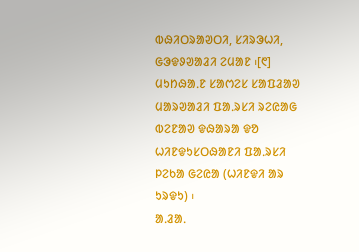ᱵᱷᱤᱛᱨᱟᱣᱛᱤ, ᱥᱤᱨᱳᱦᱤ, ᱜᱳᱫᱽᱣᱟᱲᱤ ᱮᱢᱟᱱ ᱾[᱖]
ᱢᱩᱴᱷᱟᱹᱱ ᱥᱟᱬᱮᱥ ᱥᱟᱯᱲᱟᱣ
ᱢᱟᱨᱣᱟᱲᱤ ᱯᱟᱹᱨᱥᱤ ᱨᱮᱭᱟᱜ ᱵᱮᱱᱟᱣ ᱫᱷᱟᱨᱟ ᱫᱚ ᱦᱤᱱᱫᱩᱥᱛᱷᱟᱱᱤ ᱯᱟᱹᱨᱥᱤ ᱞᱮᱠᱟ ᱜᱮᱭᱟ (ᱦᱤᱱᱫᱤ ᱟᱨ ᱩᱨᱫᱩ) ᱾
ᱟᱹᱲᱟᱹ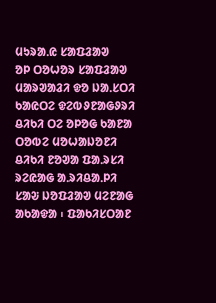ᱢᱩᱨᱟᱹᱭ ᱥᱟᱯᱲᱟᱣ
ᱚᱞ ᱛᱚᱦᱚᱨ ᱥᱟᱯᱲᱟᱣ
ᱢᱟᱨᱣᱟᱲᱤ ᱫᱚ ᱡᱟᱹᱥᱛᱤ ᱠᱟᱭᱛᱮ ᱫᱮᱵᱽᱱᱟᱜᱽᱨᱤ ᱪᱤᱠᱤ ᱛᱮ ᱚᱞᱚᱜ ᱠᱟᱱᱟ ᱛᱚᱵᱮ ᱢᱚᱦᱟᱡᱚᱱᱤ ᱪᱤᱠᱤ ᱱᱚᱣᱟ ᱯᱟᱹᱨᱥᱤ ᱨᱮᱭᱟᱜ ᱟᱹᱨᱤᱪᱟᱹᱞᱤ ᱥᱟᱶ ᱡᱚᱯᱲᱟᱣ ᱢᱮᱱᱟᱜ ᱟᱠᱟᱫᱟ ᱾ ᱯᱟᱠᱤᱥᱛᱟᱱ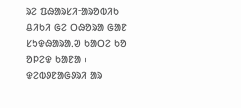ᱨᱮ ᱯᱷᱟᱨᱥᱤᱼᱟᱨᱚᱵᱤᱠ ᱪᱤᱠᱤ ᱜᱮ ᱛᱷᱚᱨᱟ ᱜᱟᱱ ᱥᱩᱫᱷᱟᱨᱟᱹᱣ ᱠᱟᱛᱮ ᱠᱚ ᱚᱞᱮᱫ ᱠᱟᱱᱟ ᱾
ᱫᱮᱵᱽᱱᱟᱜᱽᱨᱤ ᱟᱨ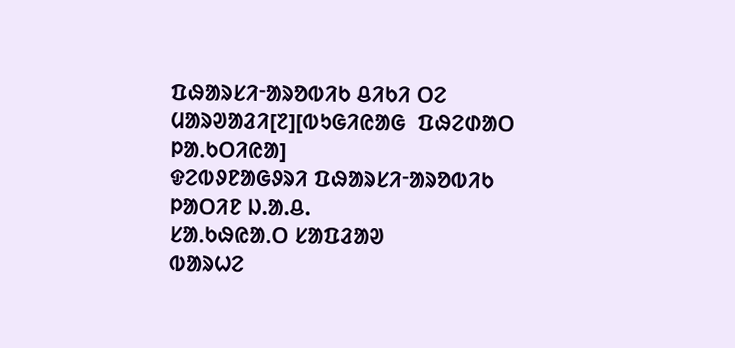ᱯᱷᱟᱨᱥᱤᱼᱟᱨᱚᱵᱤᱠ ᱪᱤᱠᱤ ᱛᱮ ᱢᱟᱨᱣᱟᱲᱤ[᱗][ᱵᱩᱜᱤᱭᱟᱜ  ᱯᱷᱮᱰᱟᱛ ᱞᱟᱹᱠᱛᱤᱭᱟ]
ᱫᱮᱵᱽᱱᱟᱜᱽᱨᱤ ᱯᱷᱟᱨᱥᱤᱼᱟᱨᱚᱵᱤᱠ ᱞᱟᱛᱤᱱ ᱡ.ᱟ.ᱪ.
ᱥᱟᱹᱠᱷᱭᱟᱹᱛ ᱥᱟᱯᱲᱟᱣ
ᱵᱟᱨᱦᱮ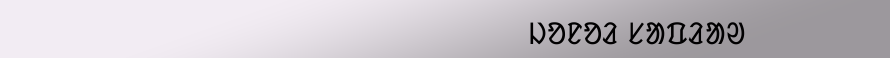ᱡᱚᱱᱚᱲ ᱥᱟᱯᱲᱟᱣ